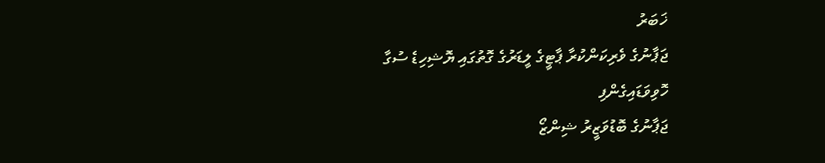ޚަބަރު
ޖަޕާނުގެ ވެރިކަންކުރާ ޕާޓީގެ ލީޑަރުގެ ގޮތުގައި ޔޮޝިހިޑެ ސުގާ ހޮވިވަޑައިގެންފި
ޖަޕާނުގެ ބޮޑުވަޒީރު ޝިންޒޯ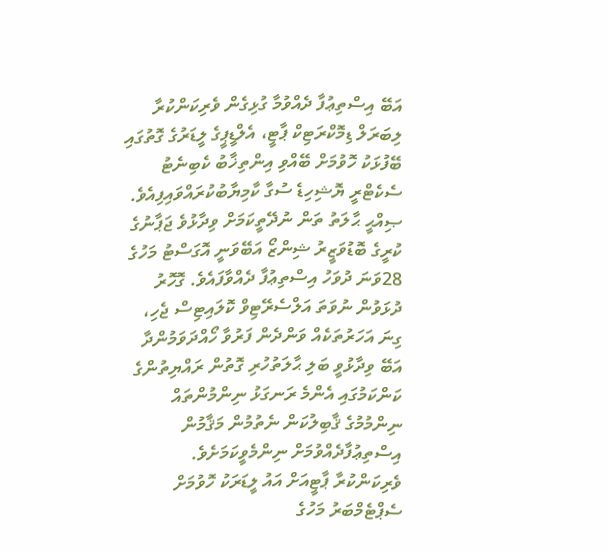އަބޭ އިސްތިޢުފާ ދެއްވުމާ ގުޅިގެން ވެރިކަންކުރާ ލިބަރަލް ޑިމޮކްރަޓިކް ޕާޓީ، އެލްޑީޕީގެ ލީޑަރުގެ ގޮތުގައި ބޭފުޅަކު ހޮވުމަށް ބޭއްވި އިންތިޚާބު ކެބިނެޓު ސެކެޓްރީ ޔޮޝިހިޑެ ސުގާ ކާމިޔާބުކުރައްވައިފިއެވެ.
ޞިއްޙީ ޙާލަތު ތަން ނުދޭތީކަމަށް ވިދާޅުވެ ޖަޕާނުގެ ކުރީގެ ބޮޑުވަޒީރު ޝިންޒޯ އަބޭވަނީ އޮގަސްޓު މަހުގެ 28ވަނަ ދުވަހު އިސްތިޢުފާ ދެއްވާފައެވެ. ގޮހޮރު ދުޅަވުން ނުވަތަ އަލްސެރޭޓިވް ކޮލައިޓިސް ޖެހި، ގިނަ އަހަރުތަކެއް ވަންދެން ފަރުވާ ހޯއްދަވަމުންދާ އަބޭ ވިދާޅުވީ ބަލި ޙާލަތުހުރި ގޮތުން ރައްޔިތުންގެ ކަންކަމުގައި އެންމެ ރަނގަޅު ނިންމުންތައް ނިންމުމުގެ ޤާބިލުކަން ނެތުމުން މަޤާމުން އިސްތިޢުފާދެއްވުމަށް ނިންމެވީކަމަށެވެ.
ވެރިކަންކުރާ ޕާޓީއަށް އައު ލީޑަރަކު ހޮވުމަށް ސެޕްޓެމްބަރު މަހުގެ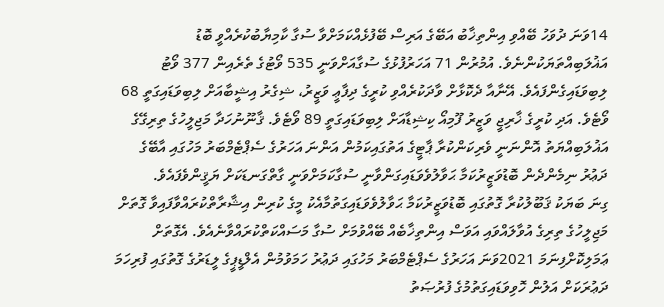14ވަނަ ދުވަހު ބޭއްވި އިންތިޚާބު އަބޭގެ އަރިސް ބޭފުޅެއްކަމަށްވާ ސުގާ ކާމިޔާބުކުރެއްވީ ބޮޑު އަޣުލަބިއްތަޔަކުންނެވެ. އުމުރުން 71 އަހަރުފުޅުގެ ސުގާއަށްވަނީ 535 ވޯޓުގެ ތެރެއިން 377 ވޯޓު ލިބިވަޑައިގެންފައެވެ. އޭނާއާ ދެކޮޅާށް ވާދަކުރެއްވި ކުރީގެ ދިފާޢީ ވަޒީރު، ޝިގެރު އިޝީބާއަށް ލިބިވަޑައިގަތީ 68 ވޯޓެވެ. އަދި ކުރީގެ ޚާރިޖީ ވަޒީރު ފޫމިއޯ ކިޝިޑާއަށް ލިބިވަޑައިގަތީ 89 ވޯޓެވެ. ޤާނޫނުހަދާ މަޖިލީހުގެ ތިރިގޭގެ އަޣުލަބިއްޔަތު އޮންނަނީ ވެރިކަންކުރާ ޕާޓީގެ އަތުގައިކަމުން އަންނަ އަހަރުގެ ސެޕްޓެމްބަރު މަހުގައި އާބޭގެ ދަޢުރު ނިމެންދެން ބޮޑުވަޒީރުކަމާ ޙަވާލުވެވަޑައިގަންވާނީ ސުގާކަމަށްވަނީ ގާތްގަނޑަކަށް ޔަޤީންވެފައެވެ.
ގިނަ ބަޔަކު ޤަބޫލުކުރާ ގޮތުގައި ބޮޑުވަޒީރުކަމާ ޙަވާލުވެވަޑައިގަތުމާއެކު މީގެ ކުރިން އިޝާރާތްކުރައްވާފައިވާ ގޮތަށް މަޖިލީހުގެ ތިރިގެ އުވާލައްވައި އަވަސް އިންތިޚާބެއް ބޭއްވުމަށް ސުގާ މަސައްކަތްކުރައްވާނެއެވެ. އެގޮތަށް ޢަމަލިކޮށްފިނަމަ 2021ވަނަ އަހަރުގެ ސެޕްޓެމްބަރު މަހުގައި ދަޢުރު ހަމަވުމުން އެލްޑީޕީގެ ލީޑަރުގެ ގޮތުގައި ފުރިހަމަ ދަޢުރަކަށް އަލުން ހޮވިވަޑައިގަތުމުގެ ފުރުޞަތު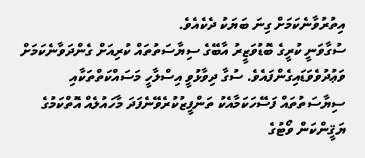އިތުރުވާނެކަމަށް ގިނަ ބަޔަކު ދެކެއެވެ.
ސުގާވަނީ ކުރީގެ ބޮޑުވަޒީރު އާބޭގެ ސިޔާސަތުތައް ކުރިއަށް ގެންދަވާނެކަމަށް ވަޢުދުވެވަޑައިގެންފައެވެ. ސުގާ ދިވާޅުވީ އިސްލާހީ މަސައްކަތްތަކާއި ސިޔާސަތުތައް ފަސޭހަކަމާއެކު ތަންފީޒުކުރެވޭނެފަދަ މާހައުލެއް އޮތްކަމުގެ ޔަޤީންކަން ވޯޓުގެ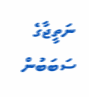ނަތީޖާގެ ސަބަބުން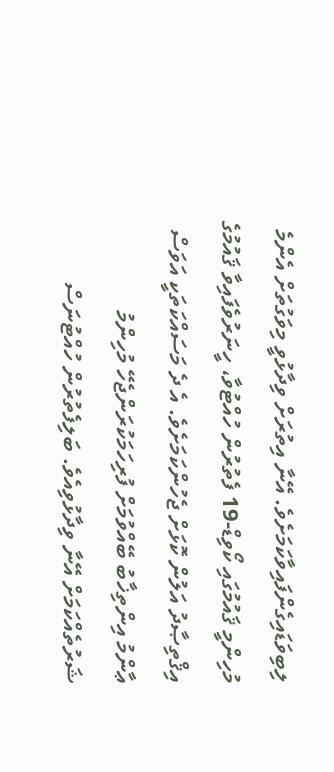ލިބިވަޑައިގެންފައިވާކަމަށެވެ. އޭނާ އިތުރަށް ވިދާޅުވީ މިވަގުތަށް އެންމެ މުހިންމީ ޤައުމުގައި ކޯވިޑް-19 ފެތުރުން ހުއްޓުވާ، ހީނަރުވެފައިވާ ޤައުމުގެ އިޤްތިޞާދު އަލުން ކޮޅަށް ޖެހުންކަމަށެވެ. އެ ދެ މަސައްކަތަކީ އަވަސް ޢާންމު އިންތިޚާބު ބޭއްވުމަށް ފުރިހަމަކުރަންޖެހޭ މުހިންމު ޝަރުތެއްކަމަށް އޭނާ ވިދާޅުވިއެވެ. ބަލިފެތުރުން ހުއްޓުނަސް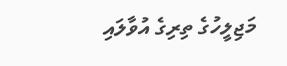މަޖިލީހުގެ ތިރިގެ އުވާލައި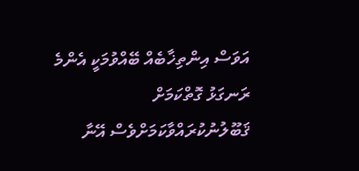އަވަސް އިންތިޚާބެއް ބޭއްވުމަކީ އެންމެ ރަނގަޅު ގޮތްކަމަށް ޤަބޫލުނުކުރައްވާކަމަށްވެސް އޭނާ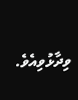ވިދާޅުވިއެވެ.